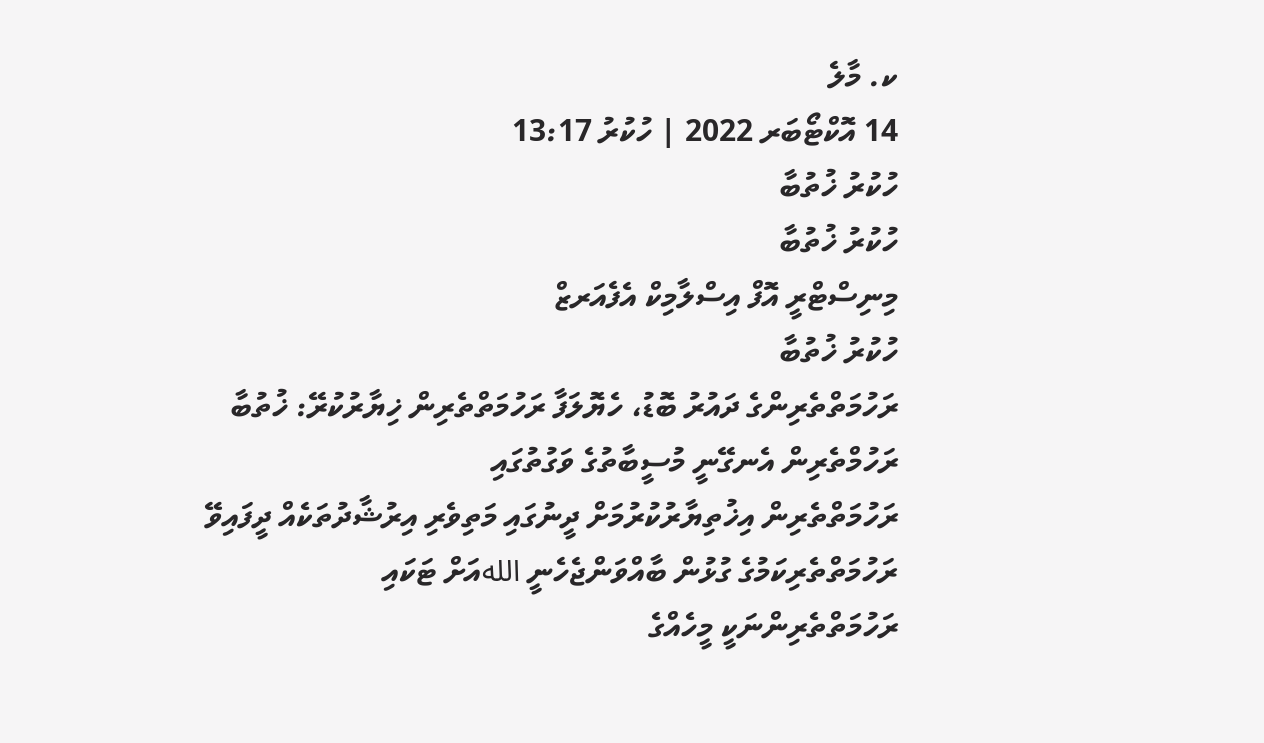ކ. މާލެ
14 އޮކްޓޯބަރ 2022 | ހުކުރު 13:17
ހުކުރު ޚުތުބާ
ހުކުރު ޚުތުބާ
މިނިސްޓްރީ އޮފް އިސްލާމިކް އެފެއަރޒް
ހުކުރު ޚުތުބާ
ރަހުމަތްތެރިންގެ ދައުރު ބޮޑު، ހެޔޮލަފާ ރަހުމަތްތެރިން ޚިޔާރުކުރޭ: ޚުތުބާ
ރަހުމްތެރިން އެނގޭނީ މުސީބާތުގެ ވަގުތުގައި
ރަހުމަތްތެރިން އިޚުތިޔާރުކުރުމަށް ދީނުގައި މަތިވެރި އިރުޝާދުތަކެއް ދީފައިވޭ
ރަހުމަތްތެރިކަމުގެ ގުޅުން ބާއްވަންޖެހެނީ اللهއަށް ޓަކައި
ރަހުމަތްތެރިންނަކީ މީހެއްގެ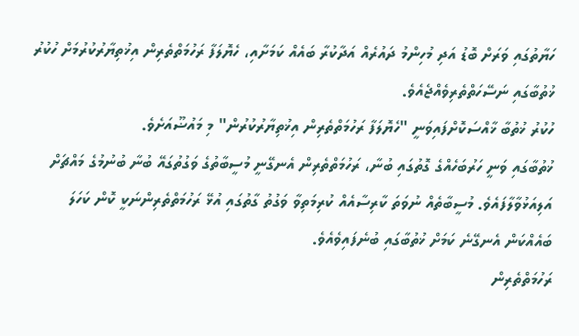ހަޔާތުގައި ވަރަށް ބޮޑު އަދި މުހިންމު ދައުރެއް އަދާކުރާ ބައެއް ކަމަށާއި، ހެޔޮލަފާ ރަހުމަތްތެރިން އިޚުތިޔާރުކުރުމަށް ހުކުރު ޚުތުބާގައި ނަސޭހަތްތެރިވެއްޖެއެވެ.
ހުކުރު ޚުތުބާ ޚާއްސަކޮށްފައިވަނީ "ހެޔޮލަފާ ރަހުމަތްތެރިން އިޚުތިޔާރުކުރުން" މި މައުޟޫއަށެވެ.
ޚުތުބާގައި ވަނީ ހަރުބަހެއްގެ ގޮތުގައި ބުނާ، ރަހުމަތްތެރިން އެނގޭނީ މުސީބާތުގެ ވަގުތުގައޭ ބުނާ ބުނުމުގެ މައްޗަށް އަލިއަޅުވާލާފައެވެ. މުސީބާތެއް ނުވަތަ ކާރިސާއެއް ކުރިމަތިވާ ވަގުތު ގާތުގައި އުޅޭ ރަހުމަތްތެރިންނަކީ ކޮން ކަހަލަ ބައެއްކަން އެނގޭނެ ކަމަށް ޚުތުބާގައި ބުނެފައިވެއެވެ.
ރަހުމަތްތެރިން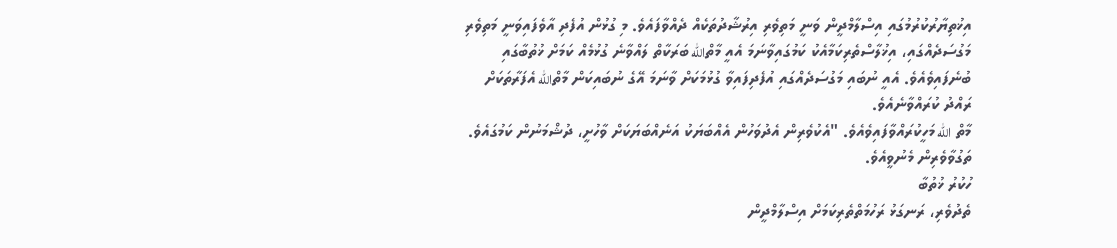އިޚުތިޔާރުކުރުމުގައި އިސްލާމްދީން ވަނީ މަތިވެރި އިރުޝާދުތަކެއް ދެއްވާފައެވެ. މި ގުޅުން އުފެދި އާވެފައިވަނީ މަތިވެރި މަގުސަދެއްގައި، އިޚުލާސްތެރިކަމާއެކު ކަމުގައިވާނަމަ އެއީ މާތްالله ބަރަކާތް ލައްވާނެ ގުޅުމެއް ކަމަށް ޚުތުބާގައި ބުނެފައިވެއެވެ. އެއީ ނުބައި މަގުސަދެއްގައި އުފެދިފައިވާ ގުޅުމަކަށް ވާނަމަ އޭގެ ނުބައިކަން މާތްالله އެފަރާތަކަށް ރައްދު ކުރައްވާނެއެވެ.
މާތް الله މަހީކުރައްވާފައިވެއެވެ. "އެކުވެރިން އެދުވަހުން އެއްބަޔަކު އަނެއްބަޔަކަށް ވާހުށީ، ދުޝްމަނުން ކަމުގައެވެ. ތަގުވާވެރިން މެނުވީއެވެ.
ހުކުރު ޚުތުބާ
ތެދުވެރި، ރަނގަޅު ރަހުމަތްތެރިކަމަށް އިސްލާމްދީން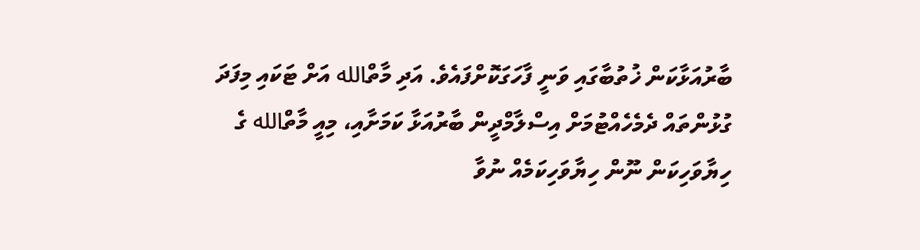ބާރުއަޅާކަން ޚުތުބާގައި ވަނީ ފާހަގަކޮށްފައެވެ. އަދި މާތްالله އަށް ޓަކައި މިފަދަ ގުޅުންތައް ދެމެހެއްޓުމަށް އިސްލާމްދީން ބާރުއަޅާ ކަމަށާއި، މިއީ މާތްالله ގެ ހިޔާވަހިކަން ނޫން ހިޔާވަހިކަމެއް ނުވާ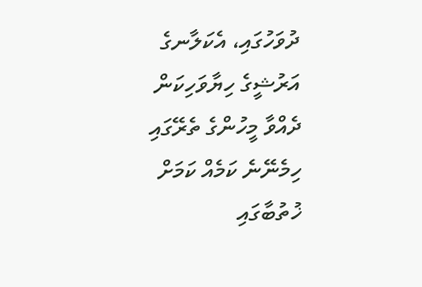ދުވަހުގައި، އެކަލާނގެ އަރުޝީގެ ހިޔާވަހިކަން ދެއްވާ މީހުންގެ ތެރޭގައި ހިމެނޭނެ ކަމެއް ކަމަށް ޚުތުބާގައި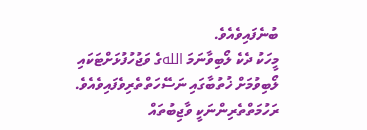ބުނެފައިވެއެވެ.
މީހަކު ދެކެ ލޯބިވާނަމަ اللهގެ ވަޖުހުފުޅަށްޓަކައި ލޯބިވުމަށް ޚުތުބާގައި ނަސޭހަތްތެރިވެފައިވެއެވެ. ރަހުމަތްތެރިންނަކީ ވާޖިބުތައް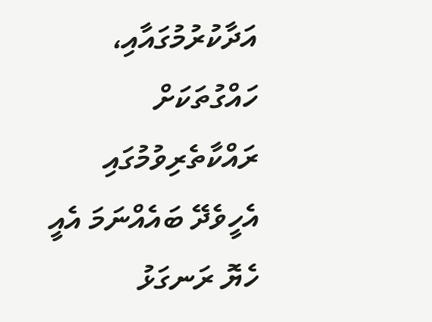އަދާކުރުމުގައާއި، ހައްގުތަކަށް ރައްކާތެރިވުމުގައި އެހީވެދޭ ބައެއްނަމަ އެއީ ހެޔޮ ރަނގަޅު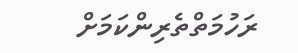ރަހުމަތްތެރިންކަމަށް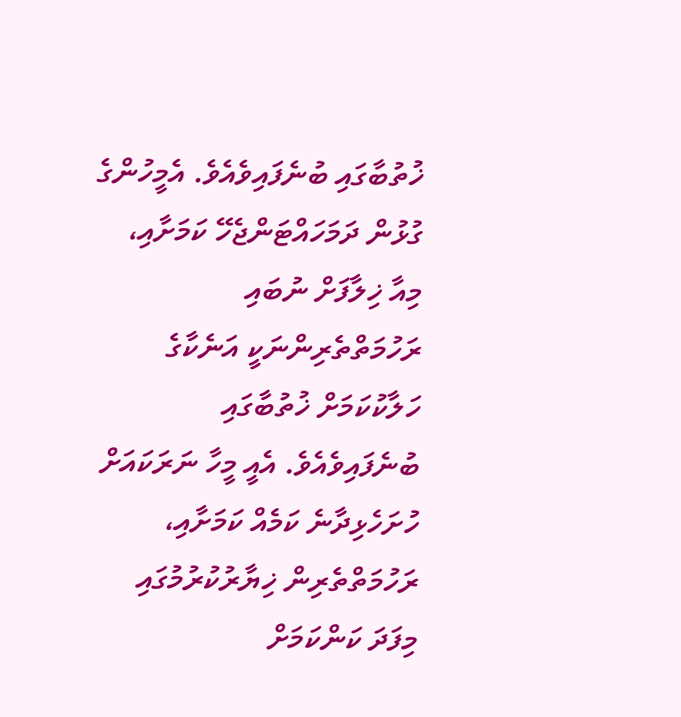ޚުތުބާގައި ބުނެފައިވެއެވެ. އެމީހުންގެ ގުޅުން ދަމަހައްޓަންޖެހޭ ކަމަށާއި، މިއާ ޚިލާފަށް ނުބައި ރަހުމަތްތެރިންނަކީ އަނެކާގެ ހަލާކުކަމަށް ޚުތުބާގައި ބުނެފައިވެއެވެ. އެއީ މީހާ ނަރަކައަށް ހުށަހެޅިދާނެ ކަމެއް ކަމަށާއި، ރަހުމަތްތެރިން ޚިޔާރުކުރުމުގައި މިފަދަ ކަންކަމަށް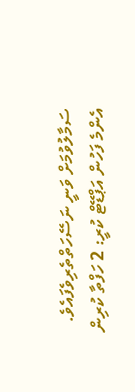ސަމާލުވުމަށް ވަނީ ނަސޭހަތްތެރިވެފައެވެ.
އެންމެ ފަހުން އަޕްޑޭޓް ކުރީ: 2 ހަފްތާ ކުރިން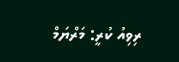ރިވިއު ކުރީ: މަރްޔަމް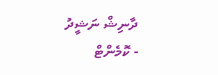ދާނިޝް ނަޝީދު
- ކޮމެންޓް